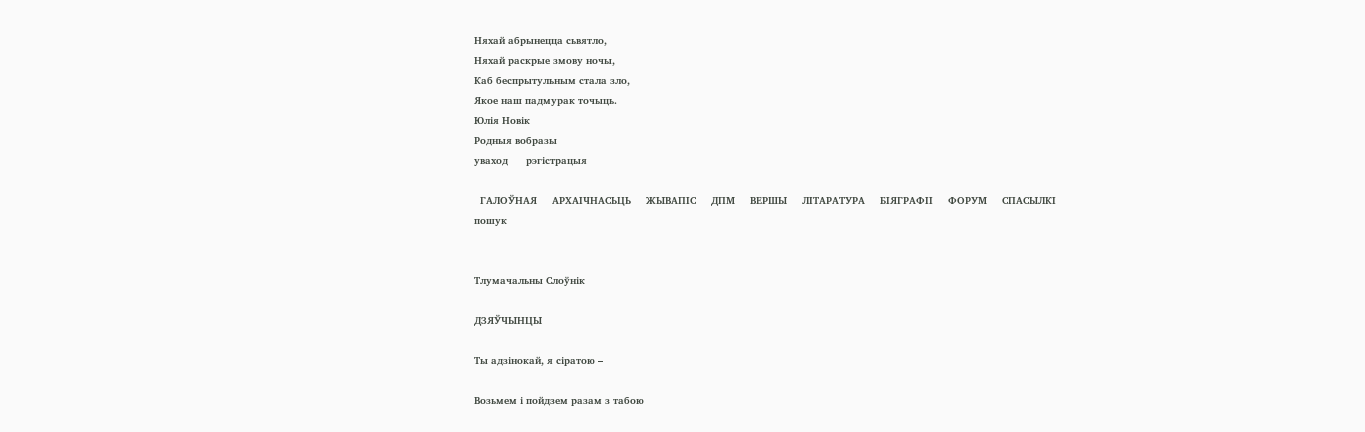Няхай абрынецца сьвятло,
Няхай раскрые змову ночы,
Каб беспрытульным стала зло,
Якое наш падмурак точыць.
Юлія Новік
Родныя вобразы
уваход      рэгiстрацыя

  ГАЛОЎНАЯ     АРХАІЧНАСЬЦЬ     ЖЫВАПІС     ДПМ     ВЕРШЫ     ЛІТАРАТУРА     БІЯГРАФІІ     ФОРУМ     СПАСЫЛКІ
пошук


Тлумачальны Слоўнік

ДЗЯЎЧЫНЦЫ

Ты адзінокай, я сіратою –

Возьмем і пойдзем разам з табою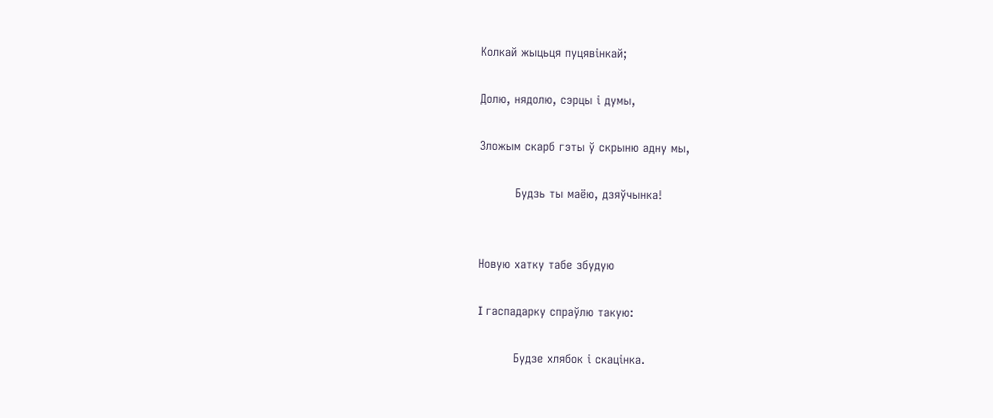Колкай жыцьця пуцявінкай;

Долю, нядолю, сэрцы і думы,

Зложым скарб гэты ў скрыню адну мы,

         Будзь ты маёю, дзяўчынка!


Новую хатку табе збудую

I гаспадарку спраўлю такую:

         Будзе хлябок і скацінка.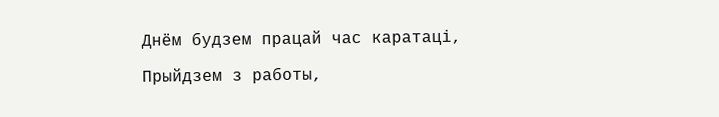Днём будзем працай час каратаці,

Прыйдзем з работы,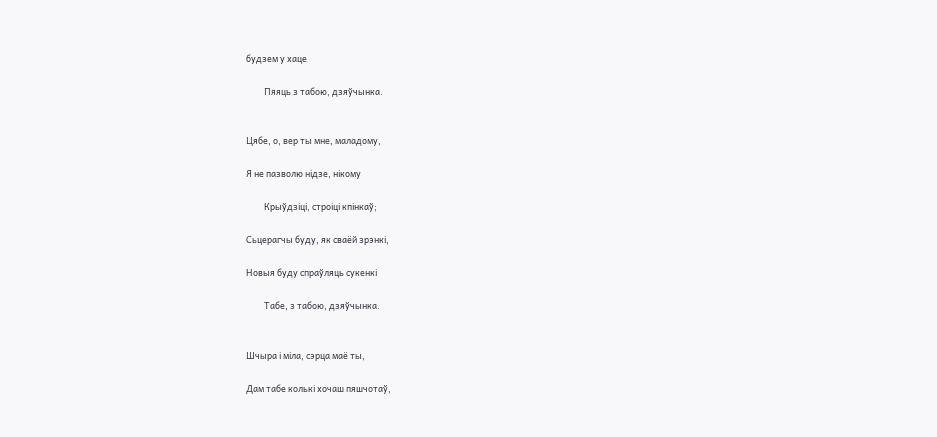будзем у хаце

         Пяяць з табою, дзяўчынка.


Цябе, о, вер ты мне, маладому,

Я не пазволю нідзе, нікому

         Крыўдзіці, строіці кпінкаў;

Сьцерагчы буду, як сваёй зрэнкі,

Новыя буду спраўляць сукенкі

         Табе, з табою, дзяўчынка.


Шчыра і міла, сэрца маё ты,

Дам табе колькі хочаш пяшчотаў,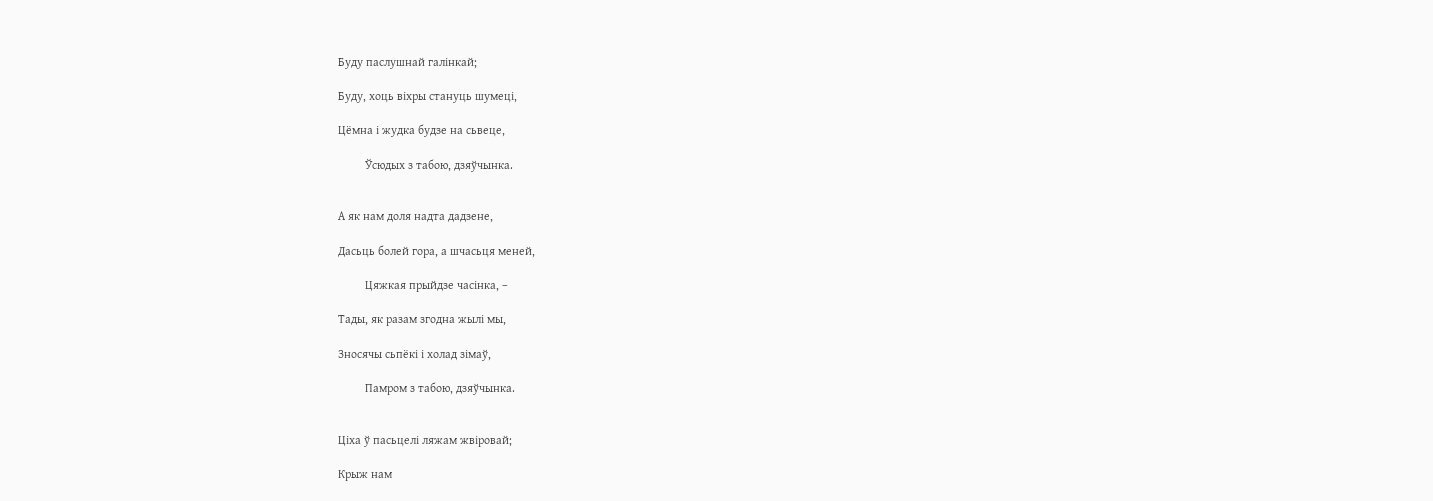Буду паслушнай галінкай;

Буду, хоць віхры стануць шумеці,

Цёмна і жудка будзе на сьвеце,

         Ўсюдых з табою, дзяўчынка.


А як нам доля надта дадзене,

Дасьць болей гора, а шчасьця меней,

         Цяжкая прыйдзе часінка, –

Тады, як разам згодна жылі мы,

Зносячы сьпёкі і холад зімаў,

         Памром з табою, дзяўчынка.


Ціха ў пасьцелі ляжам жвіровай;

Крыж нам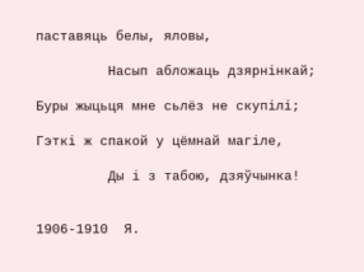паставяць белы, яловы,

         Насып абложаць дзярнінкай;

Буры жыцьця мне сьлёз не скупілі;

Гэткі ж спакой у цёмнай магіле,

         Ды і з табою, дзяўчынка!


1906-1910  Я.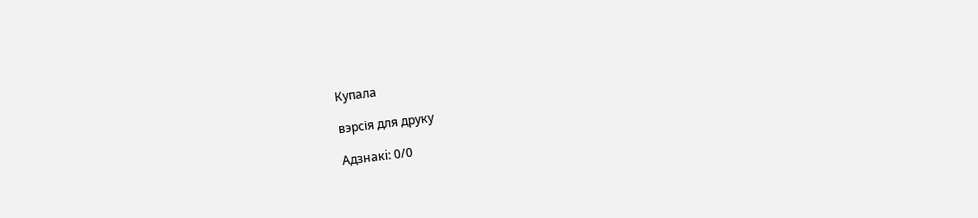Купала

вэрсія для друку

Адзнакi: 0/0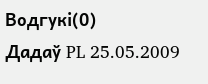Водгукі(0)
Дадаў PL 25.05.2009